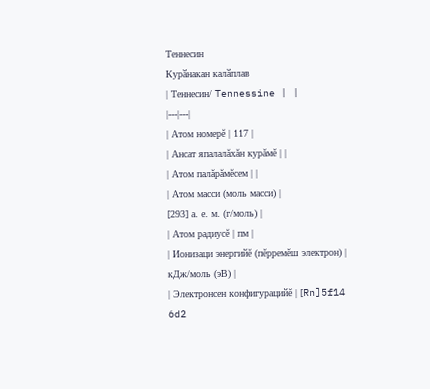Теннесин
Курӑнакан калӑплав
| Теннесин/ Tennessine | |
|---|---|
| Атом номерĕ | 117 |
| Ансат япалалăхăн курăмĕ | |
| Атом палăрăмĕсем | |
| Атом масси (моль масси) |
[293] а. е. м. (г/моль) |
| Атом радиусĕ | пм |
| Ионизаци энергийĕ (пĕрремĕш электрон) |
кДж/моль (эВ) |
| Электронсен конфигурацийĕ | [Rn]5f14 6d2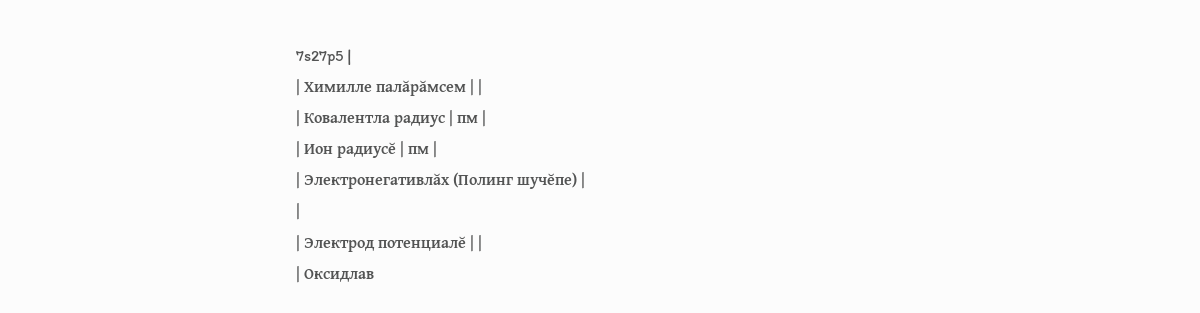7s27p5 |
| Химилле палăрăмсем | |
| Ковалентла радиус | пм |
| Ион радиусĕ | пм |
| Электронегативлăх (Полинг шучĕпе) |
|
| Электрод потенциалĕ | |
| Оксидлав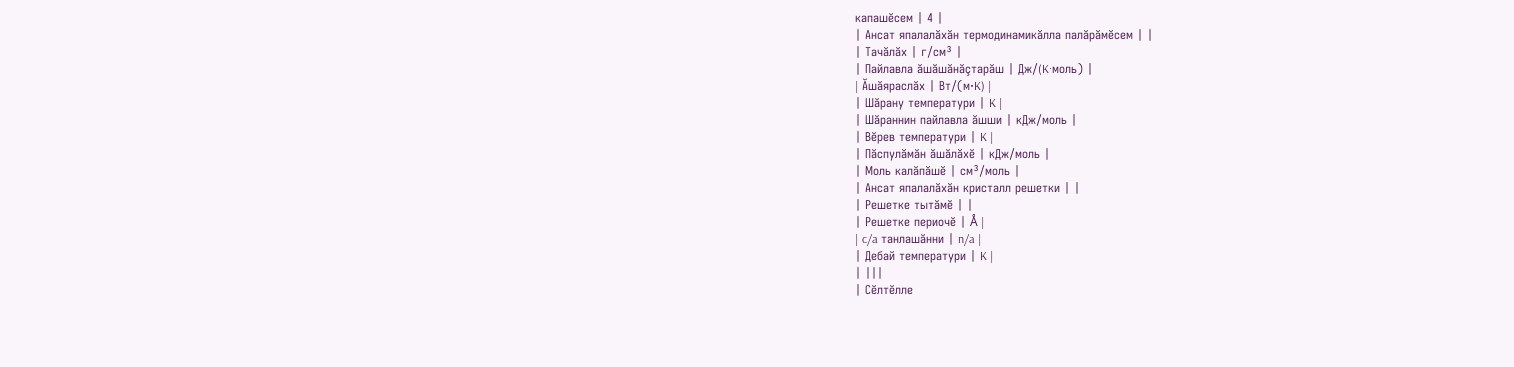капашĕсем | 4 |
| Ансат япалалăхăн термодинамикăлла палăрăмĕсем | |
| Тачăлăх | г/см³ |
| Пайлавла ăшăшăнăçтарăш | Дж/(K·моль) |
| Ăшăяраслăх | Вт/(м·K) |
| Шăрану температури | K |
| Шăраннин пайлавла ăшши | кДж/моль |
| Вĕрев температури | K |
| Пăспулăмăн ăшăлăхĕ | кДж/моль |
| Моль калăпăшĕ | см³/моль |
| Ансат япалалăхăн кристалл решетки | |
| Решетке тытăмĕ | |
| Решетке периочĕ | Å |
| c/a танлашăнни | n/a |
| Дебай температури | K |
| |||
| Сĕлтĕлле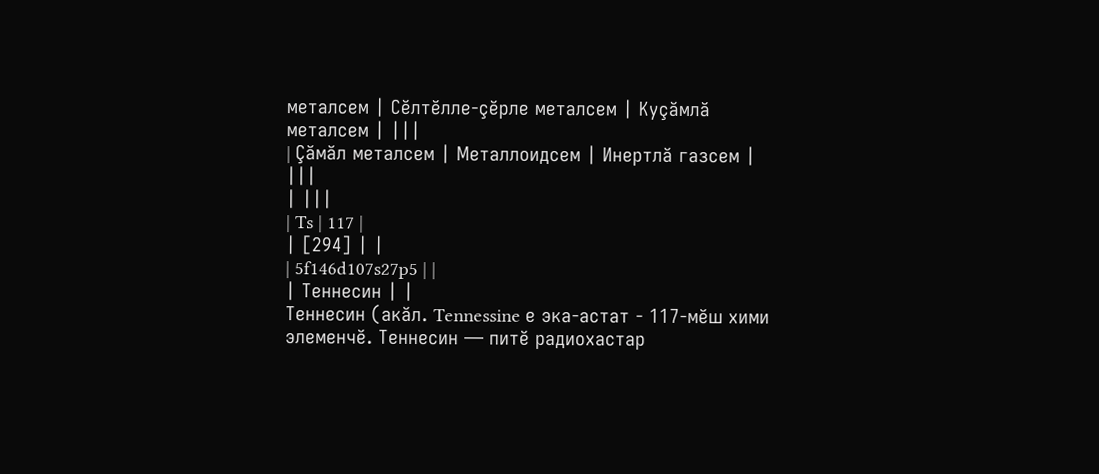металсем | Сĕлтĕлле-çĕрле металсем | Куçăмлă металсем | |||
| Çăмăл металсем | Металлоидсем | Инертлă газсем | |||
| |||
| Ts | 117 |
| [294] | |
| 5f146d107s27p5 | |
| Теннесин | |
Теннесин (акăл. Tennessine е эка-астат - 117-мĕш хими элеменчĕ. Теннесин — питĕ радиохастар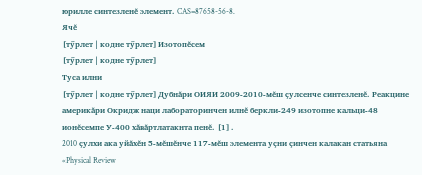юрилле синтезленĕ элемент. CAS=87658-56-8.
Ячĕ
[тӳрлет | кодне тӳрлет]Изотопĕсем
[тӳрлет | кодне тӳрлет]
Туса илни
[тӳрлет | кодне тӳрлет]Дубнăри ОИЯИ 2009-2010-мĕш çулсенче синтезленĕ. Реакцине америкăри Окридж наци лабораторинчен илнĕ беркли-249 изотопне кальци-48 ионĕсемпе У-400 хăвăртлатакнта пенĕ. [1].
2010 çулхи ака уйăхĕн 5-мĕшĕнче 117-мĕш элемента уçни çинчен калакан статьяна «Physical Review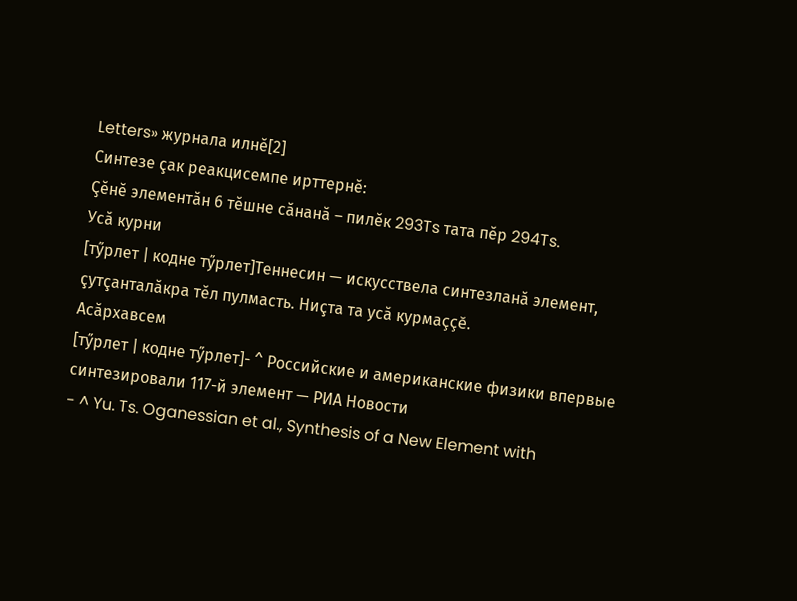Letters» журнала илнĕ[2]
Синтезе çак реакцисемпе ирттернĕ:
Çĕнĕ элементăн 6 тĕшне сăнанă – пилĕк 293Ts тата пĕр 294Ts.
Усă курни
[тӳрлет | кодне тӳрлет]Теннесин — искусствела синтезланă элемент, çутçанталăкра тĕл пулмасть. Ниçта та усă курмаççĕ.
Асăрхавсем
[тӳрлет | кодне тӳрлет]- ^ Российские и американские физики впервые синтезировали 117-й элемент — РИА Новости
- ^ Yu. Ts. Oganessian et al., Synthesis of a New Element with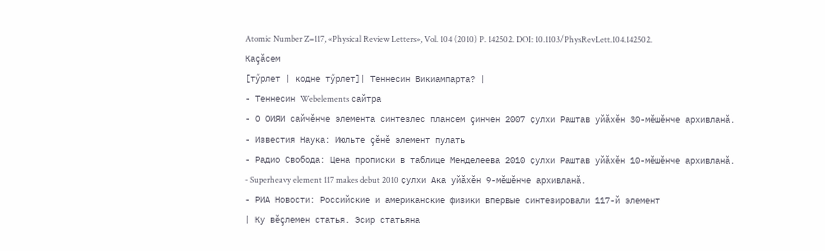Atomic Number Z=117, «Physical Review Letters», Vol. 104 (2010) P. 142502. DOI: 10.1103/PhysRevLett.104.142502.
Каçăсем
[тӳрлет | кодне тӳрлет]| Теннесин Викиампарта? |
- Теннесин Webelements сайтра
- О ОИЯИ сайчĕнче элемента синтезлес плансем çинчен 2007 ҫулхи Раштав уйӑхӗн 30-мӗшӗнче архивланӑ.
- Известия Наука: Июльте çĕнĕ элемент пулать
- Радио Свобода: Цена прописки в таблице Менделеева 2010 ҫулхи Раштав уйӑхӗн 10-мӗшӗнче архивланӑ.
- Superheavy element 117 makes debut 2010 ҫулхи Ака уйӑхӗн 9-мӗшӗнче архивланӑ.
- РИА Новости: Российские и американские физики впервые синтезировали 117-й элемент
| Ку вĕçлемен статья. Эсир статьяна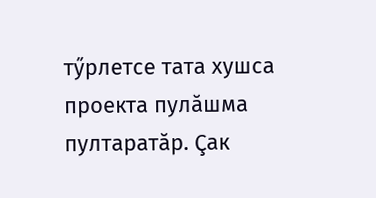тӳрлетсе тата хушса проекта пулăшма пултаратăр. Çак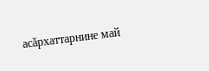асăрхаттарнине май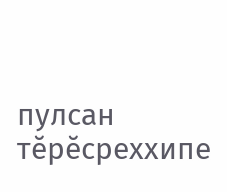пулсан тĕрĕсреххипе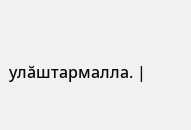улăштармалла. |